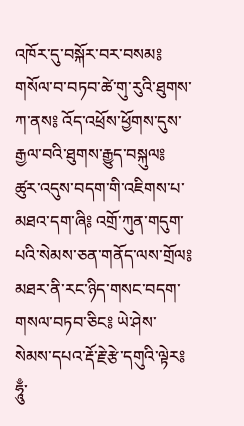འཁོར་དུ་བསྐོར་བར་བསམ༔ གསོལ་བ་བཏབ་ཚེ་གུ་རུའི་ཐུགས་ཀ་ནས༔ འོད་འཕྲོས་ཕྱོགས་དུས་རྒྱལ་བའི་ཐུགས་རྒྱུད་བསྐུལ༔ ཚུར་འདུས་བདག་གི་འཇིགས་པ་མཐའ་དག་ཞི༔ འགྲོ་ཀུན་གདུག་པའི་སེམས་ཅན་གནོད་ལས་གྲོལ༔ མཐར་ནི་རང་ཉིད་གསང་བདག་གསལ་བཏབ་ཅིང༔ ཡེ་ཤེས་སེམས་དཔའ་རྡོ་རྗེ་རྩེ་དགུའི་ལྟེར༔ ཧཱུྃ་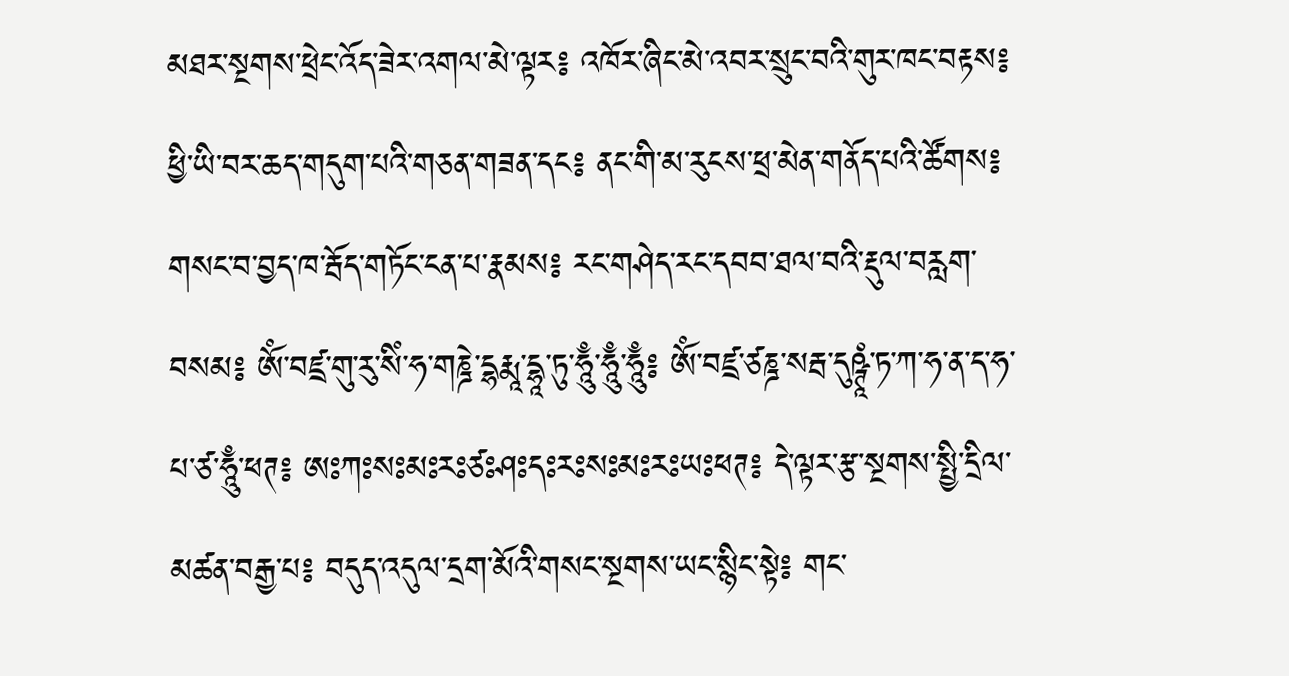མཐར་སྔགས་ཕྲེང་འོད་ཟེར་འགལ་མེ་ལྟར༔ འཁོར་ཞིང་མེ་འབར་སྲུང་བའི་གུར་ཁང་བརྟས༔ ཕྱི་ཡི་བར་ཆད་གདུག་པའི་གཅན་གཟན་དང༔ ནང་གི་མ་རུངས་ཕྲ་མེན་གནོད་པའི་ཚོགས༔ གསང་བ་བྱད་ཁ་རྦོད་གཏོང་ངན་པ་རྣམས༔ རང་གཤེད་རང་དབབ་ཐལ་བའི་རྡུལ་བརླག་བསམ༔ ཨོཾ་བཛྲ་གུ་རུ་སིཾ་ཧ་གཎྜེ་དྷརྨཱ་དྷཱ་ཏུ་ཧཱུྃ་ཧཱུྃ་ཧཱུྃ༔ ཨོཾ་བཛྲ་ཙཎྜ་སརྦ་དུཥྚཱཾ་ཏ་ཀ་ཧ་ན་ད་ཧ་པ་ཙ་ཧཱུྃ་ཕཊ༔ ཨཿཀཿསཿམཿརཿཙཿཤཿདཿརཿསཿམཿརཿཡཿཕཊ༔ དེ་ལྟར་རྩ་སྔགས་སྤྱི་དྲིལ་མཚན་བརྒྱ་པ༔ བདུད་འདུལ་དྲག་མོའི་གསང་སྔགས་ཡང་སྙིང་སྟེ༔ གང་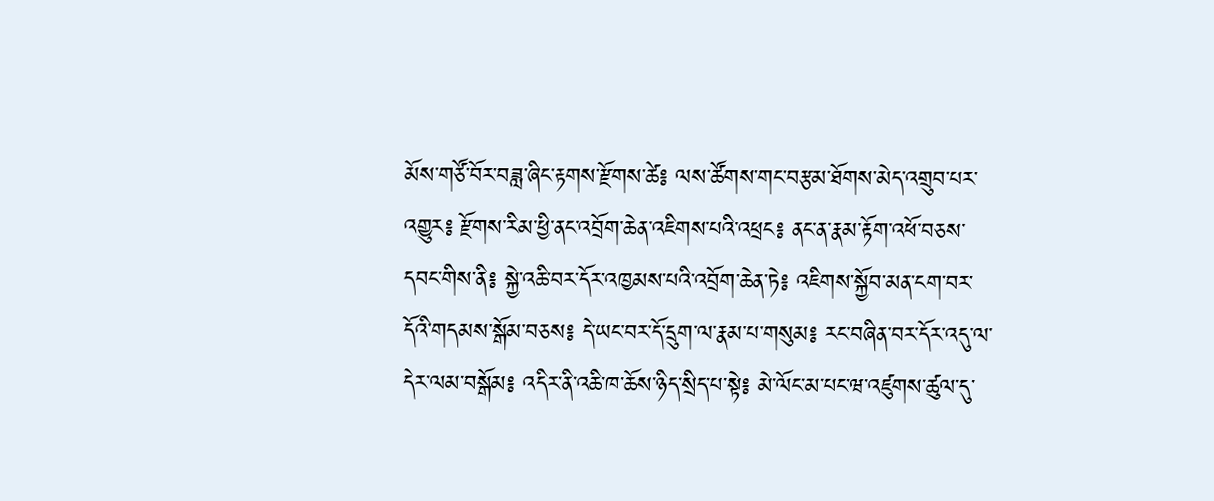མོས་གཙོ་བོར་བཟླ་ཞིང་རྟགས་རྫོགས་ཚེ༔ ལས་ཚོགས་གང་བརྩམ་ཐོགས་མེད་འགྲུབ་པར་འགྱུར༔ རྫོགས་རིམ་ཕྱི་ནང་འབྲོག་ཆེན་འཇིགས་པའི་འཕྲང༔ ནང་ན་རྣམ་རྟོག་འཕོ་བཅས་དབང་གིས་ནི༔ སྐྱེ་འཆི་བར་དོར་འཁྱམས་པའི་འབྲོག་ཆེན་ཏེ༔ འཇིགས་སྐྱོབ་མན་ངག་བར་དོའི་གདམས་སྒོམ་བཅས༔ དེ་ཡང་བར་དོ་དྲུག་ལ་རྣམ་པ་གསུམ༔ རང་བཞིན་བར་དོར་འདུ་ལ་དེར་ལམ་བསྒོམ༔ འདིར་ནི་འཆི་ཁ་ཆོས་ཉིད་སྲིད་པ་སྟེ༔ མེ་ལོང་མ་པང་ཝ་འཛུགས་ཚུལ་དུ་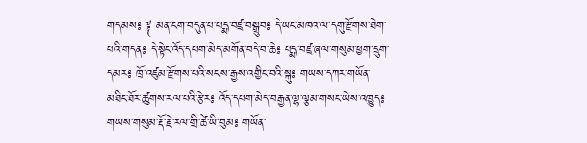གདམས༔ ༈ མན་ངག་བདུན་པ་པདྨ་བཛྲ་བསྒྲུབ༔ དེ་ཡང་མཁའ་ལ་དགུ་རྫོགས་ཐེག་པའི་གདན༔ དེ་སྟེང་འོད་དཔག་མེད་མགོན་བདེ་བ་ཆེ༔ པདྨ་བཛྲ་ཞལ་གསུམ་ཕྱག་དྲུག་དམར༔ ཁྲོ་འཛུམ་རྫོགས་པའི་སངས་རྒྱས་འགྱིང་བའི་སྐུ༔ གཡས་དཀར་གཡོན་མཐིང་ཐོར་ཚུགས་རལ་པའི་རྩེར༔ འོད་དཔག་མེད་བརྒྱན་ལྷ་ལྕམ་གསང་ཡེས་འཁྱུད༔ གཡས་གསུམ་རྡོ་རྗེ་རལ་གྲི་ཚེ་ཡི་བུམ༔ གཡོན་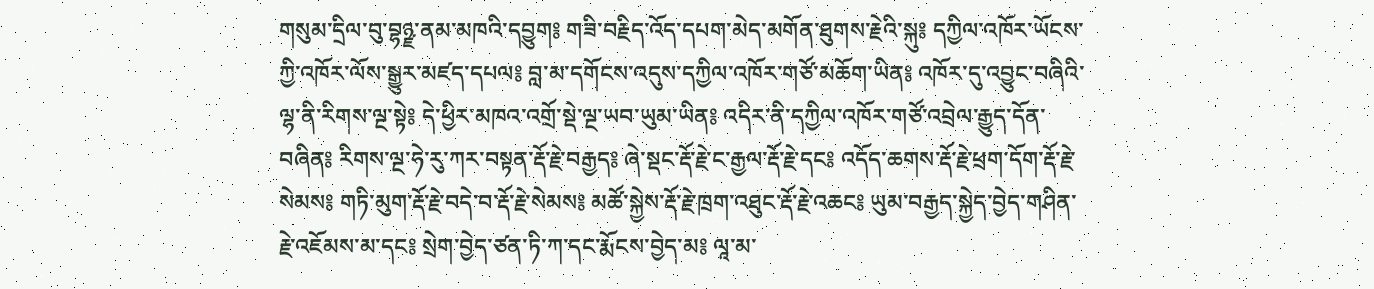གསུམ་དྲིལ་བུ་བྷཉྫ་ནམ་མཁའི་དབྱུག༔ གཟི་བརྗིད་འོད་དཔག་མེད་མགོན་ཐུགས་རྗེའི་སྐུ༔ དཀྱིལ་འཁོར་ཡོངས་ཀྱི་འཁོར་ལོས་སྒྱུར་མཛད་དཔལ༔ བླ་མ་དགོངས་འདུས་དཀྱིལ་འཁོར་གཙོ་མཆོག་ཡིན༔ འཁོར་དུ་འབྱུང་བཞིའི་ལྷ་ནི་རིགས་ལྔ་སྟེ༔ དེ་ཕྱིར་མཁའ་འགྲོ་སྡེ་ལྔ་ཡབ་ཡུམ་ཡིན༔ འདིར་ནི་དཀྱིལ་འཁོར་གཙོ་འབྲེལ་རྒྱུད་དོན་བཞིན༔ རིགས་ལྔ་ཧེ་རུ་ཀར་བསྟན་རྡོ་རྗེ་བརྒྱད༔ ཞེ་སྡང་རྡོ་རྗེ་ང་རྒྱལ་རྡོ་རྗེ་དང༔ འདོད་ཆགས་རྡོ་རྗེ་ཕྲག་དོག་རྡོ་རྗེ་སེམས༔ གཏི་མུག་རྡོ་རྗེ་བདེ་བ་རྡོ་རྗེ་སེམས༔ མཚོ་སྐྱེས་རྡོ་རྗེ་ཁྲག་འཐུང་རྡོ་རྗེ་འཆང༔ ཡུམ་བརྒྱད་སྐྱེད་བྱེད་གཤིན་རྗེ་འཇོམས་མ་དང༔ སྲེག་བྱེད་ཙན་ཏི་ཀ་དང་རྨོངས་བྱེད་མ༔ ལཱ་མ་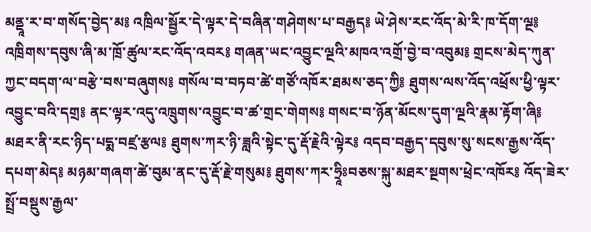མནྡཱ་ར་བ་གསོད་བྱེད་མ༔ འཁྲིལ་སྦྱོར་དེ་ལྟར་དེ་བཞིན་གཤེགས་པ་བརྒྱད༔ ཡེ་ཤེས་རང་འོད་མེ་རི་ཁ་དོག་ལྔ༔ འཁྲིགས་དབུས་ཞི་མ་ཁྲོ་ཚུལ་རང་འོད་འབར༔ གཞན་ཡང་འབྱུང་ལྔའི་མཁའ་འགྲོ་བྱེ་བ་འབུམ༔ གྲངས་མེད་ཀུན་ཀྱང་བདག་ལ་བརྩེ་བས་བཞུགས༔ གསོལ་བ་བཏབ་ཚེ་གཙོ་འཁོར་ཐམས་ཅད་ཀྱི༔ ཐུགས་ལས་འོད་འཕྲོས་ཕྱི་ལྟར་འབྱུང་བའི་དགྲ༔ ནང་ལྟར་འདུ་འཁྲུགས་འབྱུང་བ་ཚ་གྲང་གེགས༔ གསང་བ་ཉོན་མོངས་དུག་ལྔའི་རྣམ་རྟོག་ཞི༔ མཐར་ནི་རང་ཉིད་པདྨ་བཛྲ་རྩལ༔ ཐུགས་ཀར་ཉི་ཟླའི་སྟེང་དུ་རྡོ་རྗེའི་ལྟེར༔ འདབ་བརྒྱད་དབུས་སུ་སངས་རྒྱས་འོད་དཔག་མེད༔ མཉམ་གཞག་ཚེ་བུམ་ནང་དུ་རྡོ་རྗེ་གསུམ༔ ཐུགས་ཀར་ཧྲཱིཿབཅས་སྐུ་མཐར་སྔགས་ཕྲེང་འཁོར༔ འོད་ཟེར་སྤྲོ་བསྡུས་རྒྱལ་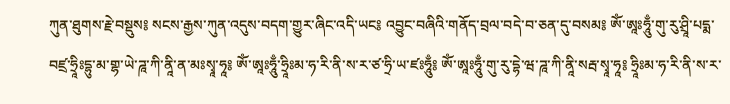ཀུན་ཐུགས་རྗེ་བསྡུས༔ སངས་རྒྱས་ཀུན་འདུས་བདག་གྱུར་ཞིང་འདི་ཡང༔ འབྱུང་བཞིའི་གནོད་བྲལ་བདེ་བ་ཅན་དུ་བསམ༔ ཨོཾ་ཨཱཿཧཱུྃ་གུ་རུ་ཤྲཱི་པདྨ་བཛྲ་ཧྲཱིཿདྷུ་མ་གྷ་ཡེ་ཌཱ་ཀི་ནཱི་ན་མཿསྭཱ་ཧཱ༔ ཨོཾ་ཨཱཿཧཱུྃ་ཧྲཱིཿམ་ཧ་རི་ནི་ས་ར་ཙ་ཧྲི་ཡ་ཛཿཧཱུྃ༔ ཨོཾ་ཨཱཿཧཱུྃ་གུ་རུ་དྷེ་ཝ་ཌཱ་ཀི་ནཱི་སརྦ་སྭཱ་ཧཱ༔ ཧྲཱིཿམ་ཧ་རི་ནི་ས་ར་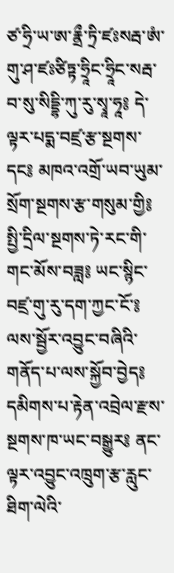ཙ་ཧྲི་ཡ་ཨ་རྣྲྀ་ཏྲི་ཛཿསརྦ་ཨཾ་གུ་ཤ་ཛཿཙིཏྟ་ཧྲཱིང་ཧྲཱིང་སརྦ་བ་སུ་སིདྡྷི་ཀུ་རུ་སྭཱ་ཧཱ༔ དེ་ལྟར་པདྨ་བཛྲ་རྩ་སྔགས་དང༔ མཁའ་འགྲོ་ཡབ་ཡུམ་སྲོག་སྔགས་རྩ་གསུམ་གྱི༔ སྤྱི་དྲིལ་སྔགས་ཏེ་རང་གི་གང་མོས་བཟླ༔ ཡང་སྙིང་བཛྲ་གུ་རུ་དག་ཀྱང་ངོ་༔ ལས་སྦྱོར་འབྱུང་བཞིའི་གནོད་པ་ལས་སྐྱོབ་བྱེད༔ དམིགས་པ་རྟེན་འབྲེལ་རྫས་སྔགས་ཁ་ཡང་བསྒྱུར༔ ནང་ལྟར་འབྱུང་འཁྲུག་རྩ་རླུང་ཐིག་ལེའི་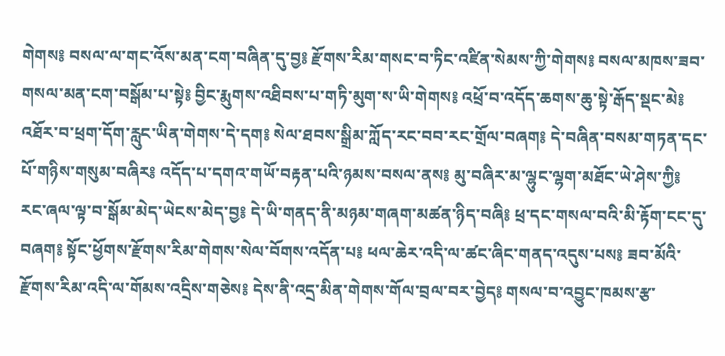གེགས༔ བསལ་ལ་གང་འོས་མན་ངག་བཞིན་དུ་བྱ༔ རྫོགས་རིམ་གསང་བ་ཏིང་འཛིན་སེམས་ཀྱི་གེགས༔ བསལ་མཁས་ཟབ་གསལ་མན་ངག་བསྒོམ་པ་སྟེ༔ བྱིང་རྨུགས་འཐིབས་པ་གཏི་མུག་ས་ཡི་གེགས༔ འཕྲོ་བ་འདོད་ཆགས་ཆུ་སྟེ་རྒོད་སྡང་མེ༔ འཐོར་བ་ཕྲག་དོག་རླུང་ཡིན་གེགས་དེ་དག༔ སེལ་ཐབས་སྒྲིམ་ཀློད་རང་བབ་རང་གྲོལ་བཞག༔ དེ་བཞིན་བསམ་གཏན་དང་པོ་གཉིས་གསུམ་བཞིར༔ འདོད་པ་དགའ་གཡོ་བརྟན་པའི་ཉམས་བསལ་ནས༔ མུ་བཞིར་མ་ལྷུང་ལྷག་མཐོང་ཡེ་ཤེས་ཀྱི༔ རང་ཞལ་ལྟ་བ་སྒོམ་མེད་ཡེངས་མེད་བྱ༔ དེ་ཡི་གནད་ནི་མཉམ་གཞག་མཚན་ཉིད་བཞི༔ ཕྲ་དང་གསལ་བའི་མི་རྟོག་ངང་དུ་བཞག༔ སྟོང་ཕྱོགས་རྫོགས་རིམ་གེགས་སེལ་བོགས་འདོན་པ༔ ཕལ་ཆེར་འདི་ལ་ཚང་ཞིང་གནད་འདུས་པས༔ ཟབ་མོའི་རྫོགས་རིམ་འདི་ལ་གོམས་འདྲིས་གཅེས༔ དེས་ནི་འདྲ་མིན་གེགས་གོལ་བྲལ་བར་བྱེད༔ གསལ་བ་འབྱུང་ཁམས་རྩ་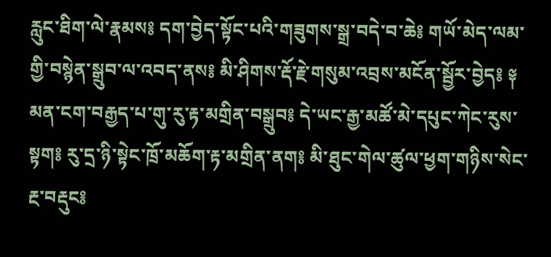རླུང་ཐིག་ལེ་རྣམས༔ དག་བྱེད་སྟོང་པའི་གཟུགས་སྒྲ་བདེ་བ་ཆེ༔ གཡོ་མེད་ལམ་གྱི་བསྙེན་སྒྲུབ་ལ་འབད་ནས༔ མི་ཤིགས་རྡོ་རྗེ་གསུམ་འབྲས་མངོན་སྦྱོར་བྱེད༔ ༈ མན་ངག་བརྒྱད་པ་གུ་རུ་རྟ་མགྲིན་བསྒྲུབ༔ དེ་ཡང་རྒྱ་མཚོ་མེ་དཔུང་ཀེང་རུས་སྟག༔ རུ་དྲ་ཉི་སྟེང་ཁྲོ་མཆོག་རྟ་མགྲིན་ནག༔ མི་ཐུང་གེལ་ཚུལ་ཕྱག་གཉིས་སེང་རྔ་བརྡུང༔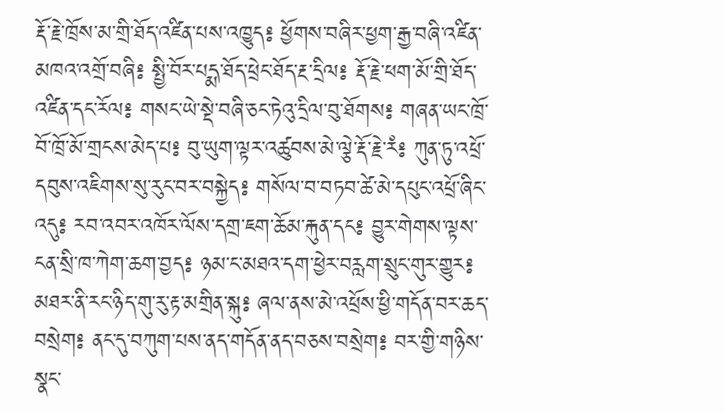རྡོ་རྗེ་ཁྲོས་མ་གྲི་ཐོད་འཛིན་པས་འཁྱུད༔ ཕྱོགས་བཞིར་ཕྱག་རྒྱ་བཞི་འཛིན་མཁའ་འགྲོ་བཞི༔ སྤྱི་བོར་པདྨ་ཐོད་ཕྲེང་ཐོད་རྔ་དྲིལ༔ རྡོ་རྗེ་ཕག་མོ་གྲི་ཐོད་འཛིན་དང་རོལ༔ གསང་ཡེ་སྡེ་བཞི་ཅང་ཏེའུ་དྲིལ་བུ་ཐོགས༔ གཞན་ཡང་ཁྲོ་བོ་ཁྲོ་མོ་གྲངས་མེད་པ༔ བུ་ཡུག་ལྟར་འཚུབས་མེ་ལྕེ་རྡོ་རྗེ་རཾ༔ ཀུན་ཏུ་འཕྲོ་དབུས་འཇིགས་སུ་རུང་བར་བསྐྱེད༔ གསོལ་བ་བཏབ་ཚེ་མེ་དཔུང་འཕྲོ་ཞིང་འདུ༔ རབ་འབར་འཁོར་ལོས་དགྲ་ཇག་ཆོམ་རྐུན་དང༔ བྱུར་གེགས་ལྟས་ངན་སྲི་ཁ་ཀེག་ཆག་བྱད༔ ཉམ་ང་མཐའ་དག་ཕྱེར་བརླག་སྲུང་གུར་གྱུར༔ མཐར་ནི་རང་ཉིད་གུ་རུ་རྟ་མགྲིན་སྐུ༔ ཞལ་ནས་མེ་འཕྲོས་ཕྱི་གདོན་བར་ཆད་བསྲེག༔ ནང་དུ་བཀུག་པས་ནད་གདོན་ནད་བཅས་བསྲེག༔ བར་གྱི་གཉིས་སྣང་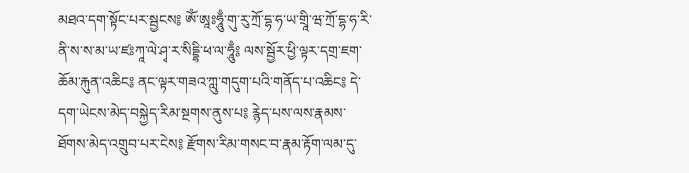མཐའ་དག་སྟོང་པར་སྦྱངས༔ ཨོཾ་ཨཱཿཧཱུྃ་གུ་རུ་ཀྲོ་དྷ་ཧ་ཡ་གྲཱི་ཝ་ཀྲོ་དྷ་ཧ་རི་ནི་ས་ས་མ་ཡ་ཛཿཀཱ་ལེ་ཤྭ་ར་སིདྡྷི་ཕ་ལ་ཧཱུྃ༔ ལས་སྦྱོར་ཕྱི་ལྟར་དགྲ་ཇག་ཆོམ་རྐུན་འཆིང༔ ནང་ལྟར་གཟའ་ཀླུ་གདུག་པའི་གནོད་པ་འཆིང༔ དེ་དག་ཡེངས་མེད་བསྐྱེད་རིམ་སྔགས་ནུས་པ༔ རྙེད་པས་ལས་རྣམས་ཐོགས་མེད་འགྲུབ་པར་ངེས༔ རྫོགས་རིམ་གསང་བ་རྣམ་རྟོག་ལམ་དུ་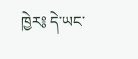ཁྱེར༔ དེ་ཡང་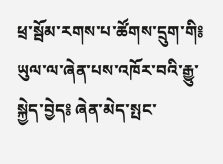ཕྲ་སྦོམ་རགས་པ་ཚོགས་དྲུག་གི༔ ཡུལ་ལ་ཞེན་པས་འཁོར་བའི་རྒྱུ་སྐྱེད་བྱེད༔ ཞེན་མེད་སྤང་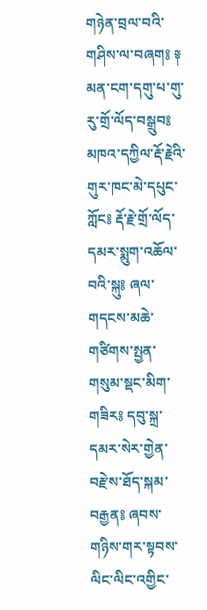གཉེན་བྲལ་བའི་གཤིས་ལ་བཞག༔ ༈ མན་ངག་དགུ་པ་གུ་རུ་གྲོ་ལོད་བསྒྲུབ༔ མཁའ་དཀྱིལ་རྡོ་རྗེའི་གུར་ཁང་མེ་དཔུང་ཀློང༔ རྡོ་རྗེ་གྲོ་ལོད་དམར་སྨུག་འཆོལ་བའི་སྐུ༔ ཞལ་གདངས་མཆེ་གཙིགས་སྤྱན་གསུམ་སྡང་མིག་གཟིར༔ དབུ་སྐྲ་དམར་སེར་གྱེན་བརྫེས་ཐོད་སྐམ་བརྒྱན༔ ཞབས་གཉིས་གར་སྟབས་ལིང་ལིང་འགྱིང་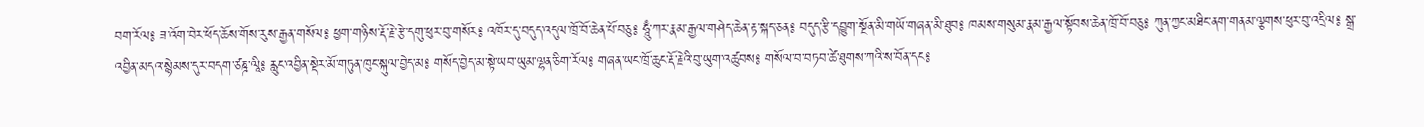བག་རོལ༔ ཟ་འོག་བེར་ཕོད་ཆོས་གོས་རུས་རྒྱན་གསོལ༔ ཕྱག་གཉིས་རྡོ་རྗེ་རྩེ་དགུ་ཕུར་བུ་གསོར༔ འཁོར་དུ་བདུད་འདུལ་ཁྲོ་བོ་ཆེན་པོ་བཅུ༔ ཧཱུྃ་ཀར་རྣམ་རྒྱལ་གཤེད་ཆེན་རྟ་སྐད་ཅན༔ བདུད་རྩི་དབྱུག་སྔོན་མི་གཡོ་གཞན་མི་ཐུབ༔ ཁམས་གསུམ་རྣམ་རྒྱལ་སྟོབས་ཆེན་ཁྲོ་བོ་བཅུ༔ ཀུན་ཀྱང་མཐིང་ནག་གནམ་ལྕགས་ཕུར་བུ་འདྲིལ༔ སྒྲ་འབྱིན་མདའ་སྙེམས་དུར་བདག་ཙཎྜ་ལཱི༔ རླུང་འབྱིན་སྡེར་མོ་གཏུན་ཁུང་སྐུལ་བྱེད་མ༔ གསོད་བྱེད་མ་སྟེ་ཡབ་ཡུམ་ལྷན་ཅིག་རོལ༔ གཞན་ཡང་ཁྲོ་ཆུང་རྡོ་རྗེའི་བུ་ཡུག་འཚུབས༔ གསོལ་བ་བཏབ་ཚེ་ཐུགས་ཀའི་ས་བོན་དང༔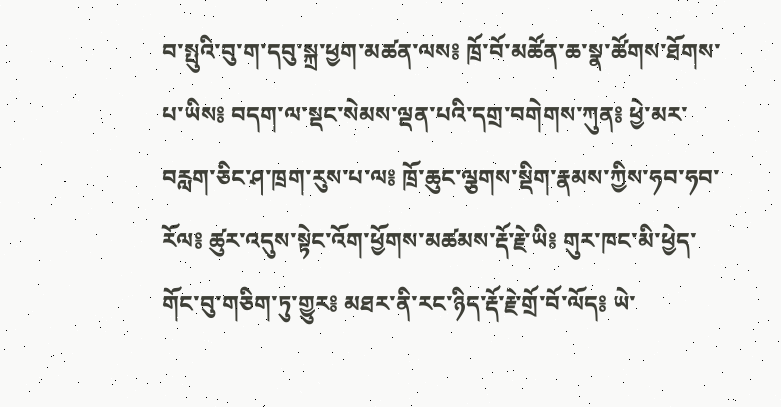བ་སྤུའི་བུ་ག་དབུ་སྐྲ་ཕྱག་མཚན་ལས༔ ཁྲོ་བོ་མཚོན་ཆ་སྣ་ཚོགས་ཐོགས་པ་ཡིས༔ བདག་ལ་སྡང་སེམས་ལྡན་པའི་དགྲ་བགེགས་ཀུན༔ ཕྱེ་མར་བརླག་ཅིང་ཤ་ཁྲག་རུས་པ་ལ༔ ཁྲོ་ཆུང་ལྕགས་སྡིག་རྣམས་ཀྱིས་ཧབ་ཧབ་རོལ༔ ཚུར་འདུས་སྟེང་འོག་ཕྱོགས་མཚམས་རྡོ་རྗེ་ཡི༔ གུར་ཁང་མི་ཕྱེད་གོང་བུ་གཅིག་ཏུ་གྱུར༔ མཐར་ནི་རང་ཉིད་རྡོ་རྗེ་གྲོ་བོ་ལོད༔ ཡེ་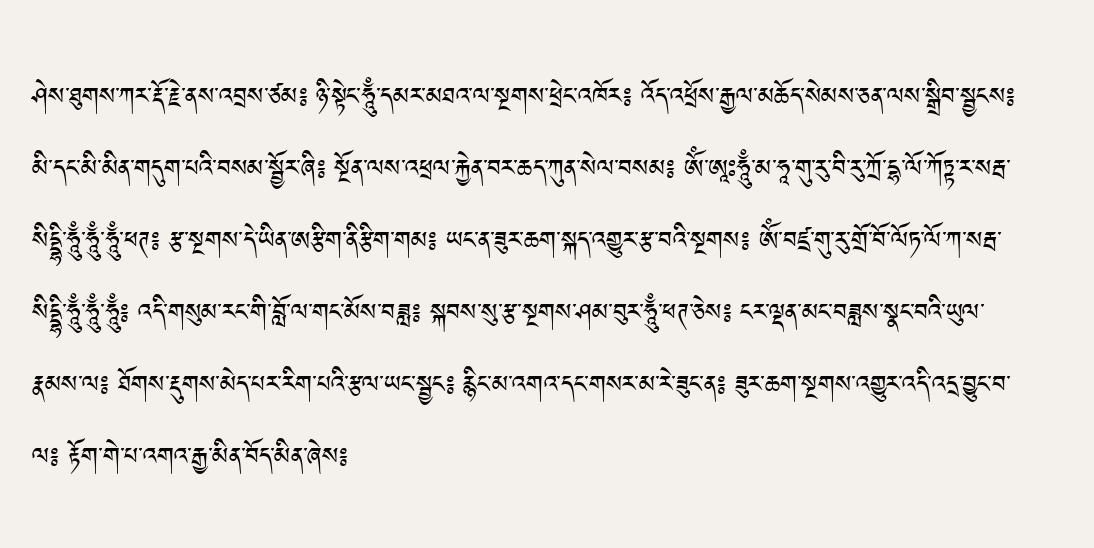ཤེས་ཐུགས་ཀར་རྡོ་རྗེ་ནས་འབྲས་ཙམ༔ ཉི་སྟེང་ཧཱུྃ་དམར་མཐའ་ལ་སྔགས་ཕྲེང་འཁོར༔ འོད་འཕྲོས་རྒྱལ་མཆོད་སེམས་ཅན་ལས་སྒྲིབ་སྦྱངས༔ མི་དང་མི་མིན་གདུག་པའི་བསམ་སྦྱོར་ཞི༔ སྔོན་ལས་འཕྲལ་རྐྱེན་བར་ཆད་ཀུན་སེལ་བསམ༔ ཨོཾ་ཨཱཿཧཱུྃ་མ་ཧཱ་གུ་རུ་བི་རུ་ཀྲོ་དྷ་ལོ་ཀོཏྟ་ར་སརྦ་སིདྡྷི་ཧཱུྃ་ཧཱུྃ་ཧཱུྃ་ཕཊ༔ རྩ་སྔགས་དེ་ཡིན་ཨརྩིག་ནིརྩིག་གམ༔ ཡང་ན་ཟུར་ཆག་སྐད་འགྱུར་རྩ་བའི་སྔགས༔ ཨོཾ་བཛྲ་གུ་རུ་གྲོ་བོ་ལོཏ་ལོ་ཀ་སརྦ་སིདྡྷི་ཧཱུྃ་ཧཱུྃ་ཧཱུྃ༔ འདི་གསུམ་རང་གི་བློ་ལ་གང་མོས་བཟླ༔ སྐབས་སུ་རྩ་སྔགས་ཤམ་བུར་ཧཱུྃ་ཕཊ་ཅེས༔ ངར་ལྡན་མང་བཟླས་སྣང་བའི་ཡུལ་རྣམས་ལ༔ ཐོགས་རྡུགས་མེད་པར་རིག་པའི་རྩལ་ཡང་སྦྱང༔ རྙིང་མ་འགའ་དང་གསར་མ་རེ་ཟུང་ན༔ ཟུར་ཆག་སྔགས་འགྱུར་འདི་འདྲ་བྱུང་བ་ལ༔ རྟོག་གེ་པ་འགའ་རྒྱ་མིན་བོད་མིན་ཞེས༔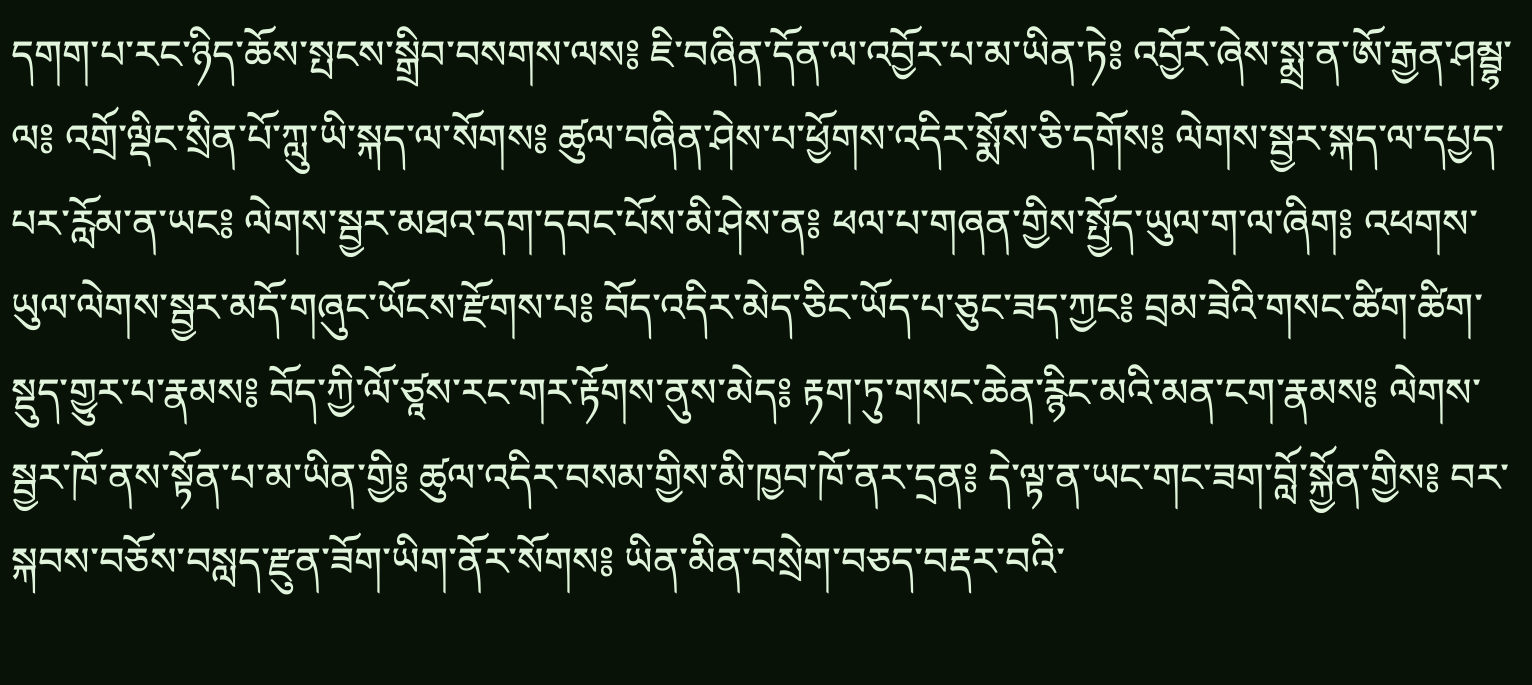དགག་པ་རང་ཉིད་ཆོས་སྤངས་སྒྲིབ་བསགས་ལས༔ ཇི་བཞིན་དོན་ལ་འབྱོར་པ་མ་ཡིན་ཏེ༔ འབྱོར་ཞེས་སྨྲ་ན་ཨོ་རྒྱན་ཤམྦྷ་ལ༔ འགྲོ་ལྡིང་སྲིན་པོ་ཀླུ་ཡི་སྐད་ལ་སོགས༔ ཚུལ་བཞིན་ཤེས་པ་ཕྱོགས་འདིར་སྨོས་ཅི་དགོས༔ ལེགས་སྦྱར་སྐད་ལ་དཔྱད་པར་རློམ་ན་ཡང༔ ལེགས་སྦྱར་མཐའ་དག་དབང་པོས་མི་ཤེས་ན༔ ཕལ་པ་གཞན་གྱིས་སྤྱོད་ཡུལ་ག་ལ་ཞིག༔ འཕགས་ཡུལ་ལེགས་སྦྱར་མདོ་གཞུང་ཡོངས་རྫོགས་པ༔ བོད་འདིར་མེད་ཅིང་ཡོད་པ་ཅུང་ཟད་ཀྱང༔ བྲམ་ཟེའི་གསང་ཚིག་ཚིག་སྡུད་གྱུར་པ་རྣམས༔ བོད་ཀྱི་ལོ་ཙཱས་རང་གར་རྟོགས་ནུས་མེད༔ རྟག་ཏུ་གསང་ཆེན་རྙིང་མའི་མན་ངག་རྣམས༔ ལེགས་སྦྱར་ཁོ་ནས་སྟོན་པ་མ་ཡིན་གྱི༔ ཚུལ་འདིར་བསམ་གྱིས་མི་ཁྱབ་ཁོ་ནར་དྲན༔ དེ་ལྟ་ན་ཡང་གང་ཟག་བློ་སྐྱོན་གྱིས༔ བར་སྐབས་བཅོས་བསླད་རྫུན་ཟོག་ཡིག་ནོར་སོགས༔ ཡིན་མིན་བསྲེག་བཅད་བརྡར་བའི་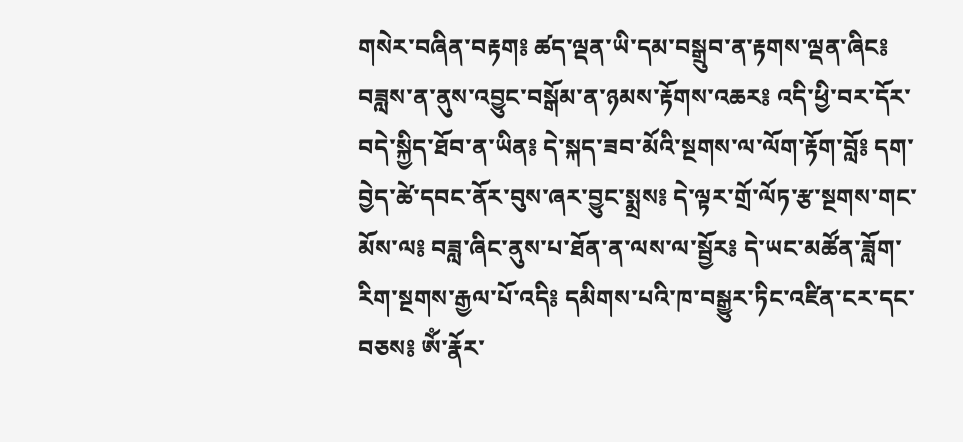གསེར་བཞིན་བརྟག༔ ཚད་ལྡན་ཡི་དམ་བསྒྲུབ་ན་རྟགས་ལྡན་ཞིང༔ བཟླས་ན་ནུས་འབྱུང་བསྒོམ་ན་ཉམས་རྟོགས་འཆར༔ འདི་ཕྱི་བར་དོར་བདེ་སྐྱིད་ཐོབ་ན་ཡིན༔ དེ་སྐད་ཟབ་མོའི་སྔགས་ལ་ལོག་རྟོག་བློ༔ དག་བྱེད་ཚེ་དབང་ནོར་བུས་ཞར་བྱུང་སྨྲས༔ དེ་ལྟར་གྲོ་ལོཏ་རྩ་སྔགས་གང་མོས་ལ༔ བཟླ་ཞིང་ནུས་པ་ཐོན་ན་ལས་ལ་སྦྱོར༔ དེ་ཡང་མཚོན་ཟློག་རིག་སྔགས་རྒྱལ་པོ་འདི༔ དམིགས་པའི་ཁ་བསྒྱུར་ཏིང་འཛིན་ངར་དང་བཅས༔ ཨོཾ་རྣོར་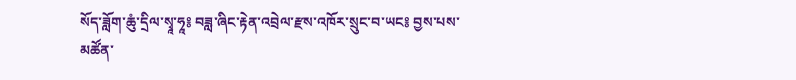སོད་ཟློག་ཆུཾ་དྲིལ་སྭཱ་ཧཱ༔ བཟླ་ཞིང་རྟེན་འབྲེལ་རྫས་འཁོར་སྲུང་བ་ཡང༔ བྱས་པས་མཚོན་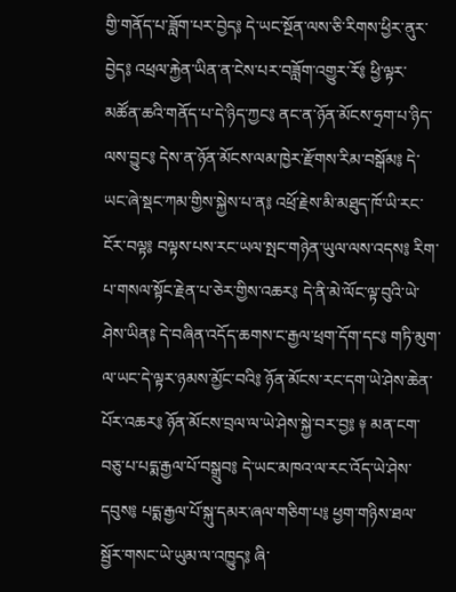གྱི་གནོད་པ་ཟློག་པར་བྱེད༔ དེ་ཡང་སྔོན་ལས་ཅི་རིགས་ཕྱིར་ནུར་བྱེད༔ འཕྲལ་རྐྱེན་ཡིན་ན་ངེས་པར་བཟློག་འགྱུར་རོ༔ ཕྱི་ལྟར་མཚོན་ཆའི་གནོད་པ་དེ་ཉིད་ཀྱང༔ ནང་ན་ཉོན་མོངས་ཧྲག་པ་ཉིད་ལས་བྱུང༔ དེས་ན་ཉོན་མོངས་ལམ་ཁྱེར་རྫོགས་རིམ་བསྒོམ༔ དེ་ཡང་ཞེ་སྡང་ཀམ་གྱིས་སྐྱེས་པ་ན༔ འཕྲོ་རྗེས་མི་མཐུད་ཁོ་ཡི་རང་ངོར་བལྟ༔ བལྟས་པས་རང་ཡལ་སྤང་གཉེན་ཡུལ་ལས་འདས༔ རིག་པ་གསལ་སྟོང་རྗེན་པ་ཅེར་གྱིས་འཆར༔ དེ་ནི་མེ་ལོང་ལྟ་བུའི་ཡེ་ཤེས་ཡིན༔ དེ་བཞིན་འདོད་ཆགས་ང་རྒྱལ་ཕྲག་དོག་དང༔ གཏི་མུག་ལ་ཡང་དེ་ལྟར་ཉམས་མྱོང་བའི༔ ཉོན་མོངས་རང་དག་ཡེ་ཤེས་ཆེན་པོར་འཆར༔ ཉོན་མོངས་བྲལ་ལ་ཡེ་ཤེས་སྐྱེ་བར་བྱ༔ ༈ མན་ངག་བཅུ་པ་པདྨ་རྒྱལ་པོ་བསྒྲུབ༔ དེ་ཡང་མཁའ་ལ་རང་འོད་ཡེ་ཤེས་དབུས༔ པདྨ་རྒྱལ་པོ་སྐུ་དམར་ཞལ་གཅིག་པ༔ ཕྱག་གཉིས་ཐལ་སྦྱོར་གསང་ཡེ་ཡུམ་ལ་འཁྱུད༔ ཞི་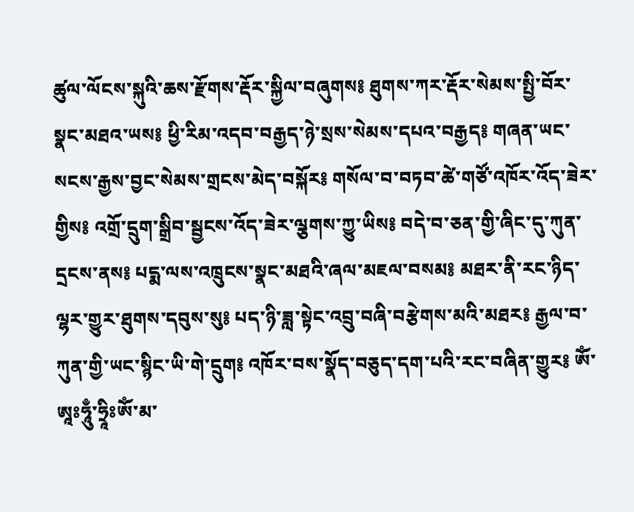ཚུལ་ལོངས་སྐུའི་ཆས་རྫོགས་རྡོར་སྐྱིལ་བཞུགས༔ ཐུགས་ཀར་རྡོར་སེམས་སྤྱི་བོར་སྣང་མཐའ་ཡས༔ ཕྱི་རིམ་འདབ་བརྒྱད་ཉེ་སྲས་སེམས་དཔའ་བརྒྱད༔ གཞན་ཡང་སངས་རྒྱས་བྱང་སེམས་གྲངས་མེད་བསྐོར༔ གསོལ་བ་བཏབ་ཚེ་གཙོ་འཁོར་འོད་ཟེར་གྱིས༔ འགྲོ་དྲུག་སྒྲིབ་སྦྱངས་འོད་ཟེར་ལྕགས་ཀྱུ་ཡིས༔ བདེ་བ་ཅན་གྱི་ཞིང་དུ་ཀུན་དྲངས་ནས༔ པདྨ་ལས་འཁྲུངས་སྣང་མཐའི་ཞལ་མཇལ་བསམ༔ མཐར་ནི་རང་ཉིད་ལྷར་གྱུར་ཐུགས་དབུས་སུ༔ པད་ཉི་ཟླ་སྟེང་འབྲུ་བཞི་བརྩེགས་མའི་མཐར༔ རྒྱལ་བ་ཀུན་གྱི་ཡང་སྙིང་ཡི་གེ་དྲུག༔ འཁོར་བས་སྣོད་བཅུད་དག་པའི་རང་བཞིན་གྱུར༔ ཨོཾ་ཨཱཿཧཱུྃ་ཧྲཱིཿཨོཾ་མ་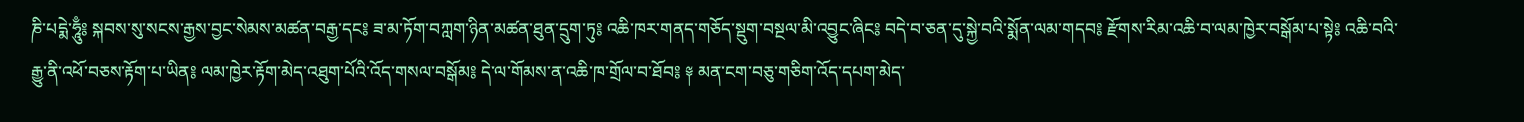ཎི་པདྨེ་ཧཱུྃ༔ སྐབས་སུ་སངས་རྒྱས་བྱང་སེམས་མཚན་བརྒྱ་དང༔ ཟ་མ་ཏོག་བཀླག་ཉིན་མཚན་ཐུན་དྲུག་ཏུ༔ འཆི་ཁར་གནད་གཅོད་སྡུག་བསྔལ་མི་འབྱུང་ཞིང༔ བདེ་བ་ཅན་དུ་སྐྱེ་བའི་སྨོན་ལམ་གདབ༔ རྫོགས་རིམ་འཆི་བ་ལམ་ཁྱེར་བསྒོམ་པ་སྟེ༔ འཆི་བའི་རྒྱུ་ནི་འཕོ་བཅས་རྟོག་པ་ཡིན༔ ལམ་ཁྱེར་རྟོག་མེད་འཐུག་པོའི་འོད་གསལ་བསྒོམ༔ དེ་ལ་གོམས་ན་འཆི་ཁ་གྲོལ་བ་ཐོབ༔ ༈ མན་ངག་བཅུ་གཅིག་འོད་དཔག་མེད་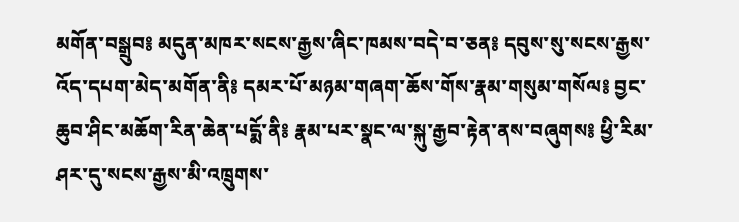མགོན་བསྒྲུབ༔ མདུན་མཁར་སངས་རྒྱས་ཞིང་ཁམས་བདེ་བ་ཅན༔ དབུས་སུ་སངས་རྒྱས་འོད་དཔག་མེད་མགོན་ནི༔ དམར་པོ་མཉམ་གཞག་ཆོས་གོས་རྣམ་གསུམ་གསོལ༔ བྱང་ཆུབ་ཤིང་མཆོག་རིན་ཆེན་པདྨོ་ནི༔ རྣམ་པར་སྣང་ལ་སྐུ་རྒྱབ་རྟེན་ནས་བཞུགས༔ ཕྱི་རིམ་ཤར་དུ་སངས་རྒྱས་མི་འཁྲུགས་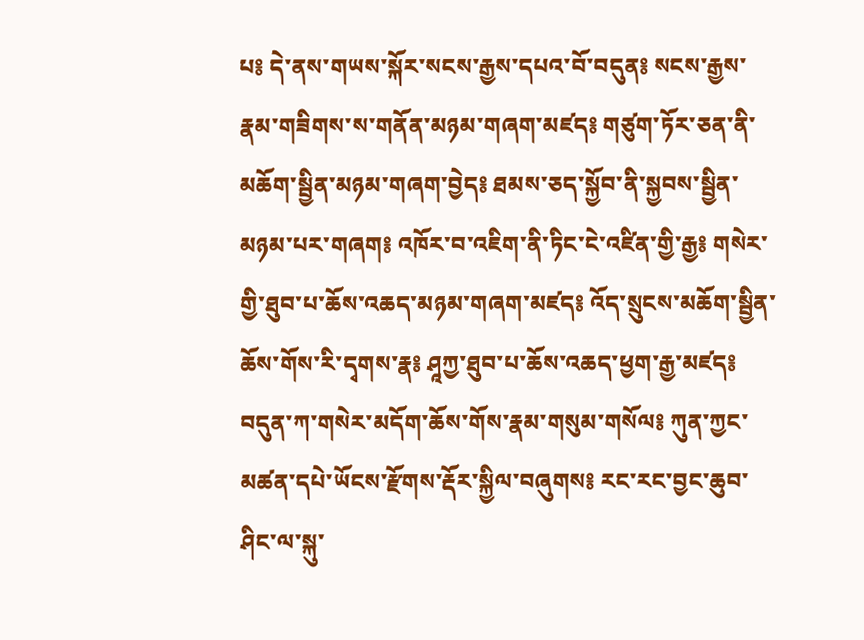པ༔ དེ་ནས་གཡས་སྐོར་སངས་རྒྱས་དཔའ་བོ་བདུན༔ སངས་རྒྱས་རྣམ་གཟིགས་ས་གནོན་མཉམ་གཞག་མཛད༔ གཙུག་ཏོར་ཅན་ནི་མཆོག་སྦྱིན་མཉམ་གཞག་བྱེད༔ ཐམས་ཅད་སྐྱོབ་ནི་སྐྱབས་སྦྱིན་མཉམ་པར་གཞག༔ འཁོར་བ་འཇིག་ནི་ཏིང་ངེ་འཛིན་གྱི་རྒྱ༔ གསེར་གྱི་ཐུབ་པ་ཆོས་འཆད་མཉམ་གཞག་མཛད༔ འོད་སྲུངས་མཆོག་སྦྱིན་ཆོས་གོས་རི་དྭགས་རྣ༔ ཤཱཀྱ་ཐུབ་པ་ཆོས་འཆད་ཕྱག་རྒྱ་མཛད༔ བདུན་ཀ་གསེར་མདོག་ཆོས་གོས་རྣམ་གསུམ་གསོལ༔ ཀུན་ཀྱང་མཚན་དཔེ་ཡོངས་རྫོགས་རྡོར་སྐྱིལ་བཞུགས༔ རང་རང་བྱང་ཆུབ་ཤིང་ལ་སྐུ་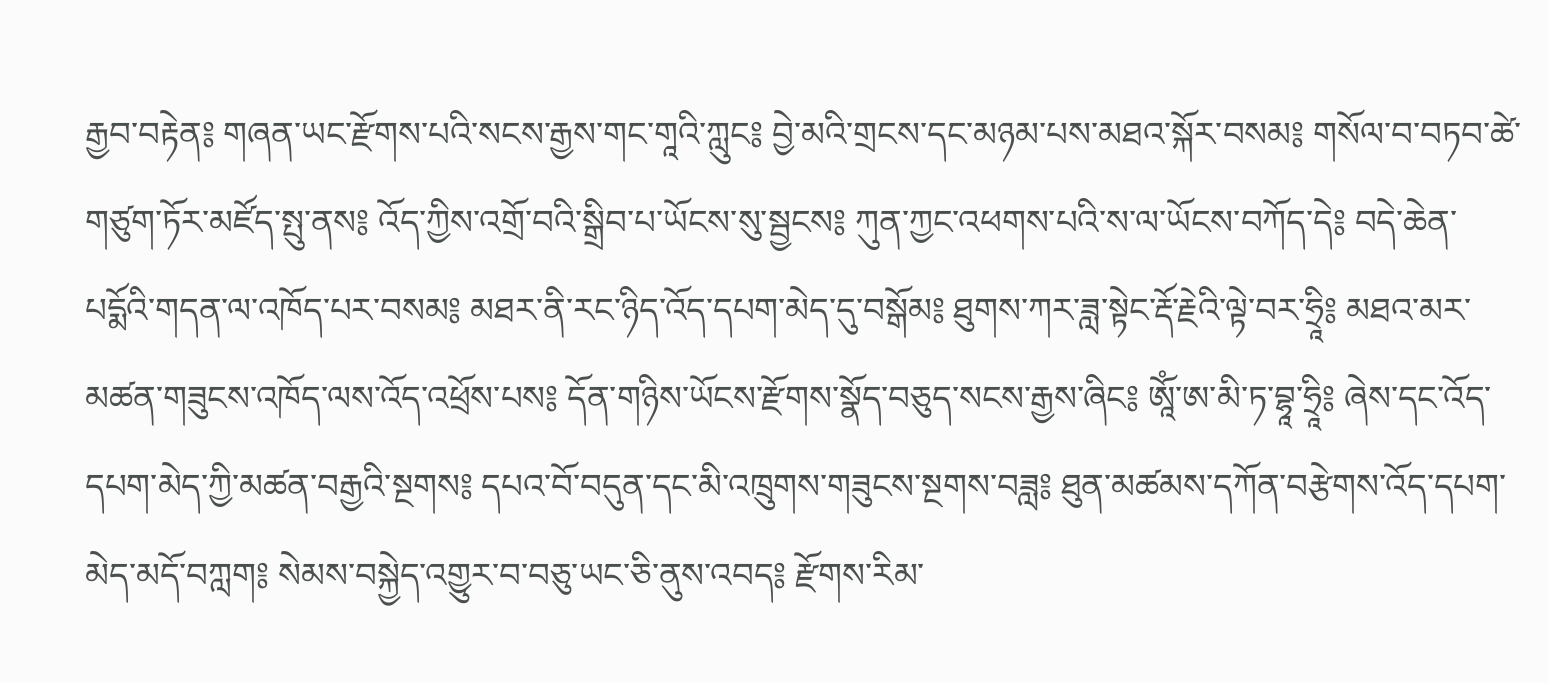རྒྱབ་བརྟེན༔ གཞན་ཡང་རྫོགས་པའི་སངས་རྒྱས་གང་གཱའི་ཀླུང༔ བྱེ་མའི་གྲངས་དང་མཉམ་པས་མཐའ་སྐོར་བསམ༔ གསོལ་བ་བཏབ་ཚེ་གཙུག་ཏོར་མཛོད་སྤུ་ནས༔ འོད་ཀྱིས་འགྲོ་བའི་སྒྲིབ་པ་ཡོངས་སུ་སྦྱངས༔ ཀུན་ཀྱང་འཕགས་པའི་ས་ལ་ཡོངས་བཀོད་དེ༔ བདེ་ཆེན་པདྨོའི་གདན་ལ་འཁོད་པར་བསམ༔ མཐར་ནི་རང་ཉིད་འོད་དཔག་མེད་དུ་བསྒོམ༔ ཐུགས་ཀར་ཟླ་སྟེང་རྡོ་རྗེའི་ལྟེ་བར་ཧྲཱི༔ མཐའ་མར་མཚན་གཟུངས་འཁོད་ལས་འོད་འཕྲོས་པས༔ དོན་གཉིས་ཡོངས་རྫོགས་སྣོད་བཅུད་སངས་རྒྱས་ཞིང༔ ཨཱོཾ་ཨ་མི་ཏ་བྷཱ་ཧྲཱི༔ ཞེས་དང་འོད་དཔག་མེད་ཀྱི་མཚན་བརྒྱའི་སྔགས༔ དཔའ་བོ་བདུན་དང་མི་འཁྲུགས་གཟུངས་སྔགས་བཟླ༔ ཐུན་མཚམས་དཀོན་བརྩེགས་འོད་དཔག་མེད་མདོ་བཀླག༔ སེམས་བསྐྱེད་འགྱུར་བ་བཅུ་ཡང་ཅི་ནུས་འབད༔ རྫོགས་རིམ་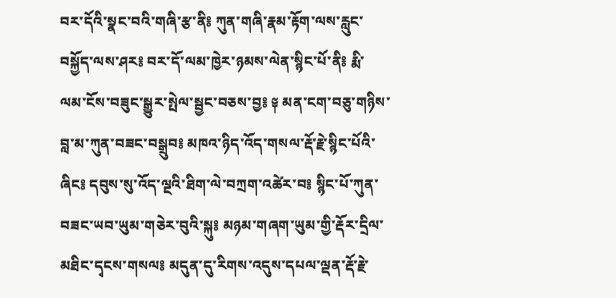བར་དོའི་སྣང་བའི་གཞི་རྩ་ནི༔ ཀུན་གཞི་རྣམ་རྟོག་ལས་རླུང་བསྐྱོད་ལས་ཤར༔ བར་དོ་ལམ་ཁྱེར་ཉམས་ལེན་སྙིང་པོ་ནི༔ རྨི་ལམ་ངོས་བཟུང་སྒྱུར་སྤེལ་སྦྱང་བཅས་བྱ༔ ༈ མན་ངག་བཅུ་གཉིས་བླ་མ་ཀུན་བཟང་བསྒྲུབ༔ མཁའ་ཉིད་འོད་གསལ་རྡོ་རྗེ་སྙིང་པོའི་ཞིང༔ དབུས་སུ་འོད་ལྔའི་ཐིག་ལེ་བཀྲག་འཚེར་བ༔ སྙིང་པོ་ཀུན་བཟང་ཡབ་ཡུམ་གཅེར་བུའི་སྐུ༔ མཉམ་གཞག་ཡུམ་གྱི་རྡོར་དྲིལ་མཐིང་དྭངས་གསལ༔ མདུན་དུ་རིགས་འདུས་དཔལ་ལྡན་རྡོ་རྗེ་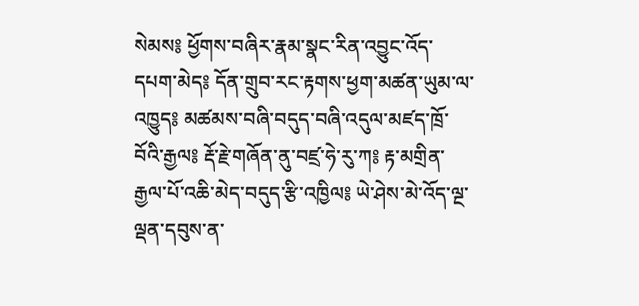སེམས༔ ཕྱོགས་བཞིར་རྣམ་སྣང་རིན་འབྱུང་འོད་དཔག་མེད༔ དོན་གྲུབ་རང་རྟགས་ཕྱག་མཚན་ཡུམ་ལ་འཁྱུད༔ མཚམས་བཞི་བདུད་བཞི་འདུལ་མཛད་ཁྲོ་བོའི་རྒྱལ༔ རྡོ་རྗེ་གཞོན་ནུ་བཛྲ་ཧེ་རུ་ཀ༔ རྟ་མགྲིན་རྒྱལ་པོ་འཆི་མེད་བདུད་རྩི་འཁྱིལ༔ ཡེ་ཤེས་མེ་འོད་ལྔ་ལྡན་དབུས་ན་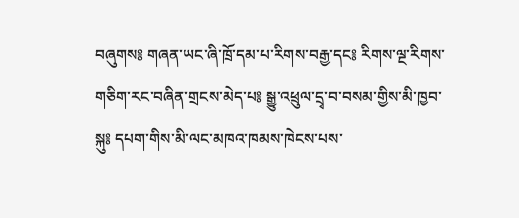བཞུགས༔ གཞན་ཡང་ཞི་ཁྲོ་དམ་པ་རིགས་བརྒྱ་དང༔ རིགས་ལྔ་རིགས་གཅིག་རང་བཞིན་གྲངས་མེད་པ༔ སྒྱུ་འཕྲུལ་དྲྭ་བ་བསམ་གྱིས་མི་ཁྱབ་སྐུ༔ དཔག་གིས་མི་ལང་མཁའ་ཁམས་ཁེངས་པས་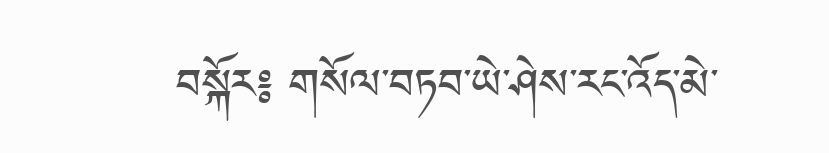བསྐོར༔ གསོལ་བཏབ་ཡེ་ཤེས་རང་འོད་མེ་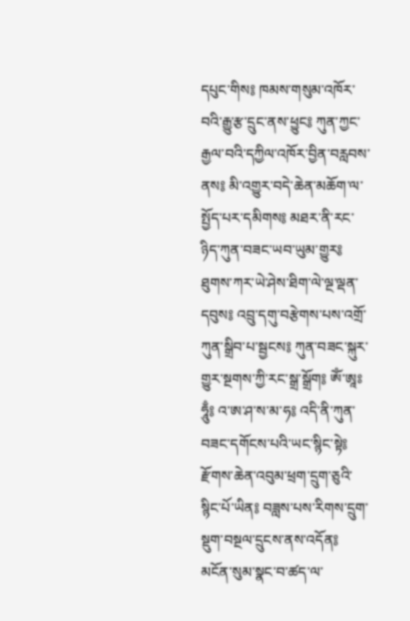དཔུང་གིས༔ ཁམས་གསུམ་འཁོར་བའི་རྒྱུ་རྩ་དྲུང་ནས་ཕྱུང༔ ཀུན་ཀྱང་རྒྱལ་བའི་དཀྱིལ་འཁོར་བྱིན་བརླབས་ནས༔ མི་འགྱུར་བདེ་ཆེན་མཆོག་ལ་སྤྱོད་པར་དམིགས༔ མཐར་ནི་རང་ཉིད་ཀུན་བཟང་ཡབ་ཡུམ་གྱུར༔ ཐུགས་ཀར་ཡེ་ཤེས་ཐིག་ལེ་ལྔ་ལྡན་དབུས༔ འབྲུ་དགུ་བརྩེགས་པས་འགྲོ་ཀུན་སྒྲིབ་པ་སྦྱངས༔ ཀུན་བཟང་སྐུར་གྱུར་སྔགས་ཀྱི་རང་སྒྲ་སྒྲོག༔ ཨོཾ་ཨཱཿཧཱུྃ༔ འ་ཨ་ཤ་ས་མ་ཧ༔ འདི་ནི་ཀུན་བཟང་དགོངས་པའི་ཡང་སྙིང་སྟེ༔ རྫོགས་ཆེན་འབུམ་ཕྲག་དྲུག་ཅུའི་སྙིང་པོ་ཡིན༔ བཟླས་པས་རིགས་དྲུག་སྡུག་བསྔལ་དྲུངས་ནས་འདོན༔ མངོན་སུམ་སྣང་བ་ཚད་ལ་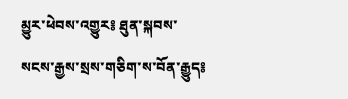མྱུར་ཕེབས་འགྱུར༔ ཐུན་སྐབས་སངས་རྒྱས་སྲས་གཅིག་ས་བོན་རྒྱུད༔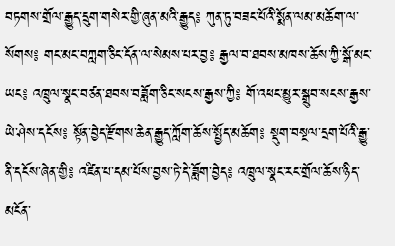བཏགས་གྲོལ་རྒྱུད་དྲུག་གསེར་གྱི་ཞུན་མའི་རྒྱུད༔ ཀུན་ཏུ་བཟང་པོའི་སྨོན་ལམ་མཆོག་ལ་སོགས༔ གང་མང་བཀླག་ཅིང་དོན་ལ་སེམས་པར་བྱ༔ རྒྱལ་བ་ཐབས་མཁས་ཆོས་ཀྱི་སྒོ་མང་ཡང༔ འཁྲུལ་སྣང་བཙན་ཐབས་བཟློག་ཅིང་སངས་རྒྱས་ཀྱི༔ གོ་འཕང་མྱུར་སྒྲུབ་སངས་རྒྱས་ཡེ་ཤེས་དངོས༔ སྟོན་བྱེད་རྫོགས་ཆེན་རྒྱུད་ཀློག་ཆོས་སྤྱོད་མཆོག༔ སྡུག་བསྔལ་དྲག་པོའི་རྒྱུ་ནི་དངོས་ཞེན་གྱི༔ འཛིན་པ་དམ་པོས་བྱས་ཏེ་དེ་ཟློག་བྱེད༔ འཁྲུལ་སྣང་རང་གྲོལ་ཆོས་ཉིད་མངོན་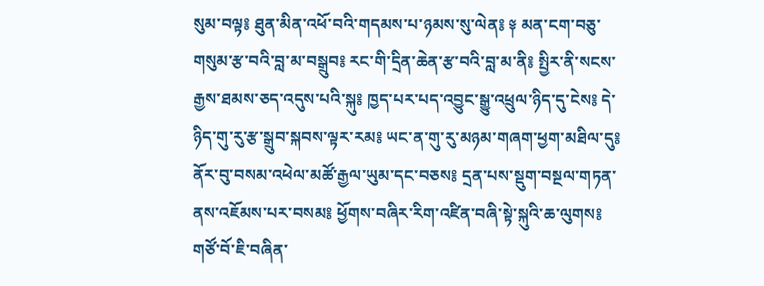སུམ་བལྟ༔ ཐུན་མིན་འཕོ་བའི་གདམས་པ་ཉམས་སུ་ལེན༔ ༈ མན་ངག་བཅུ་གསུམ་རྩ་བའི་བླ་མ་བསྒྲུབ༔ རང་གི་དྲིན་ཆེན་རྩ་བའི་བླ་མ་ནི༔ སྤྱིར་ནི་སངས་རྒྱས་ཐམས་ཅད་འདུས་པའི་སྐུ༔ ཁྱད་པར་པད་འབྱུང་སྒྱུ་འཕྲུལ་ཉིད་དུ་ངེས༔ དེ་ཉིད་གུ་རུ་རྩ་སྒྲུབ་སྐབས་ལྟར་རམ༔ ཡང་ན་གུ་རུ་མཉམ་གཞག་ཕྱག་མཐིལ་དུ༔ ནོར་བུ་བསམ་འཕེལ་མཚོ་རྒྱལ་ཡུམ་དང་བཅས༔ དྲན་པས་སྡུག་བསྔལ་གཏན་ནས་འཇོམས་པར་བསམ༔ ཕྱོགས་བཞིར་རིག་འཛིན་བཞི་སྟེ་སྐུའི་ཆ་ལུགས༔ གཙོ་བོ་ཇི་བཞིན་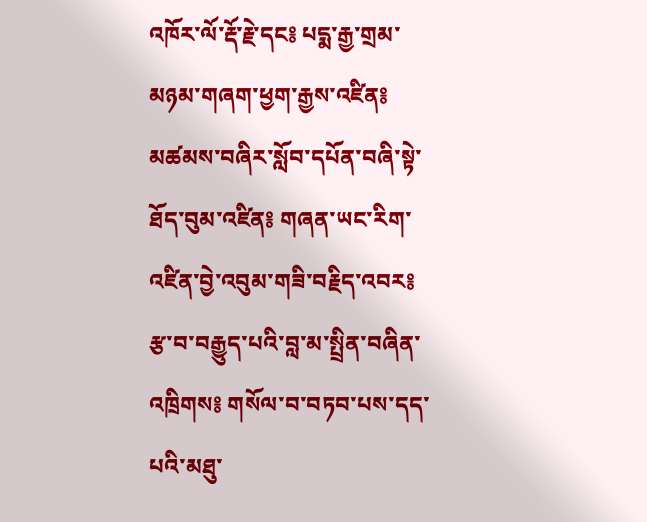འཁོར་ལོ་རྡོ་རྗེ་དང༔ པདྨ་རྒྱ་གྲམ་མཉམ་གཞག་ཕྱག་རྒྱས་འཛིན༔ མཚམས་བཞིར་སློབ་དཔོན་བཞི་སྟེ་ཐོད་བུམ་འཛིན༔ གཞན་ཡང་རིག་འཛིན་བྱེ་འབུམ་གཟི་བརྗིད་འབར༔ རྩ་བ་བརྒྱུད་པའི་བླ་མ་སྤྲིན་བཞིན་འཁྲིགས༔ གསོལ་བ་བཏབ་པས་དད་པའི་མཐུ་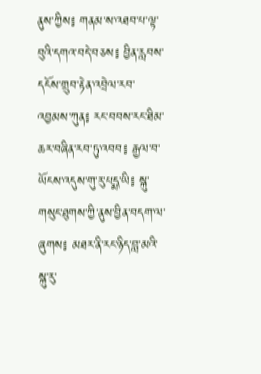ནུས་ཀྱིས༔ གནམ་ས་འཐབ་པ་ལྟ་བུའི་དགའ་བདེ་བཅས༔ བྱིན་རླབས་དངོས་གྲུབ་རྟེན་འབྲེལ་རབ་འབྱམས་ཀུན༔ རང་བབས་རང་ཐིམ་ཆར་བཞིན་རབ་ཏུ་འབབ༔ རྒྱལ་བ་ཡོངས་འདུས་གུ་རུ་པདྨ་ཡི༔ སྐུ་གསུང་ཐུགས་ཀྱི་ནུས་བྱིན་བདག་ལ་ཞུགས༔ མཐར་ནི་རང་ཉིད་བླ་མའི་སྐུ་རུ་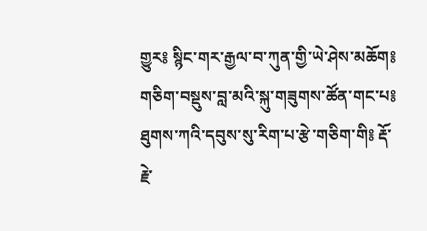གྱུར༔ སྙིང་གར་རྒྱལ་བ་ཀུན་གྱི་ཡེ་ཤེས་མཆོག༔ གཅིག་བསྡུས་བླ་མའི་སྐུ་གཟུགས་ཚོན་གང་པ༔ ཐུགས་ཀའི་དབུས་སུ་རིག་པ་རྩེ་གཅིག་གི༔ རྡོ་རྗེ་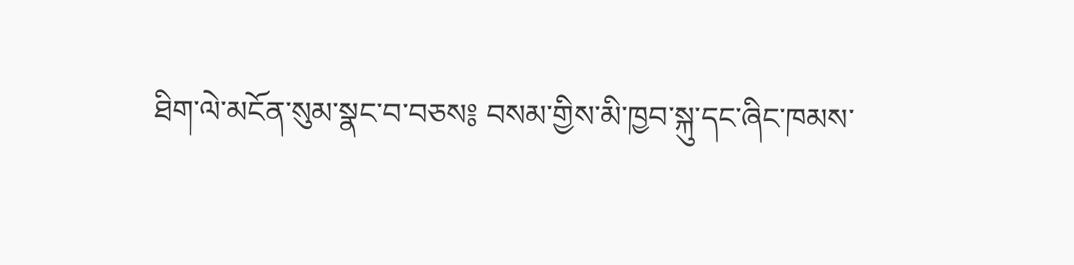ཐིག་ལེ་མངོན་སུམ་སྣང་བ་བཅས༔ བསམ་གྱིས་མི་ཁྱབ་སྐུ་དང་ཞིང་ཁམས་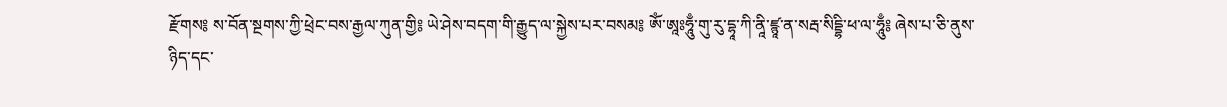རྫོགས༔ ས་བོན་སྔགས་ཀྱི་ཕྲེང་བས་རྒྱལ་ཀུན་གྱི༔ ཡེ་ཤེས་བདག་གི་རྒྱུད་ལ་སྐྱེས་པར་བསམ༔ ཨོཾ་ཨཱཿཧཱུྃ་གུ་རུ་དྷཱ་ཀི་ནཱི་ཛྙཱ་ན་སརྦ་སིདྡྷི་ཕ་ལ་ཧཱུྃ༔ ཞེས་པ་ཅི་ནུས་ཉིད་དང་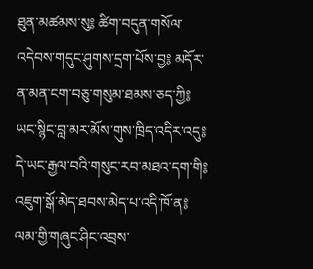ཐུན་མཚམས་སུ༔ ཚིག་བདུན་གསོལ་འདེབས་གདུང་ཤུགས་དྲག་པོས་བྱ༔ མདོར་ན་མན་ངག་བཅུ་གསུམ་ཐམས་ཅད་ཀྱི༔ ཡང་སྙིང་བླ་མར་མོས་གུས་ཁྲིད་འདིར་འདུ༔ དེ་ཡང་རྒྱལ་བའི་གསུང་རབ་མཐའ་དག་གི༔ འཇུག་སྒོ་མེད་ཐབས་མེད་པ་འདི་ཁོ་ན༔ ལམ་གྱི་གཞུང་ཤིང་འབྲས་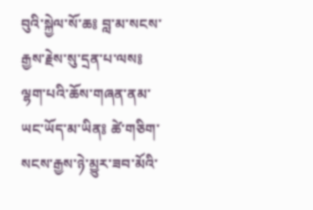བུའི་སྐྱེལ་སོ་ཆ༔ བླ་མ་སངས་རྒྱས་རྗེས་སུ་དྲན་པ་ལས༔ ལྷག་པའི་ཆོས་གཞན་ནམ་ཡང་ཡོད་མ་ཡིན༔ ཚེ་གཅིག་སངས་རྒྱས་ཉེ་མྱུར་ཟབ་མོའི་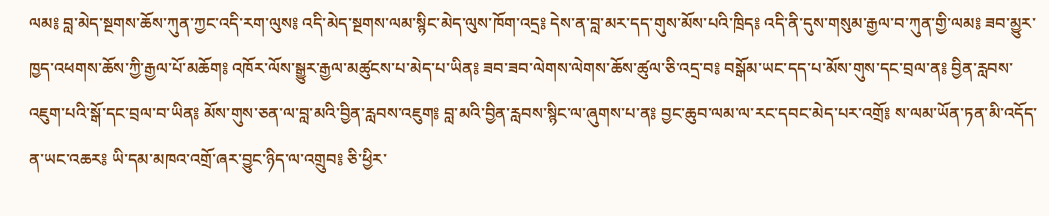ལམ༔ བླ་མེད་སྔགས་ཆོས་ཀུན་ཀྱང་འདི་རག་ལུས༔ འདི་མེད་སྔགས་ལམ་སྙིང་མེད་ལུས་ཁོག་འདྲ༔ དེས་ན་བླ་མར་དད་གུས་མོས་པའི་ཁྲིད༔ འདི་ནི་དུས་གསུམ་རྒྱལ་བ་ཀུན་གྱི་ལམ༔ ཟབ་མྱུར་ཁྱད་འཕགས་ཆོས་ཀྱི་རྒྱལ་པོ་མཆོག༔ འཁོར་ལོས་སྒྱུར་རྒྱལ་མཚུངས་པ་མེད་པ་ཡིན༔ ཟབ་ཟབ་ལེགས་ལེགས་ཆོས་ཚུལ་ཅི་འདྲ་བ༔ བསྒོམ་ཡང་དད་པ་མོས་གུས་དང་བྲལ་ན༔ བྱིན་རླབས་འཇུག་པའི་སྒོ་དང་བྲལ་བ་ཡིན༔ མོས་གུས་ཅན་ལ་བླ་མའི་བྱིན་རླབས་འཇུག༔ བླ་མའི་བྱིན་རླབས་སྙིང་ལ་ཞུགས་པ་ན༔ བྱང་ཆུབ་ལམ་ལ་རང་དབང་མེད་པར་འགྲོ༔ ས་ལམ་ཡོན་ཏན་མི་འདོད་ན་ཡང་འཆར༔ ཡི་དམ་མཁའ་འགྲོ་ཞར་བྱུང་ཉིད་ལ་འགྲུབ༔ ཅི་ཕྱིར་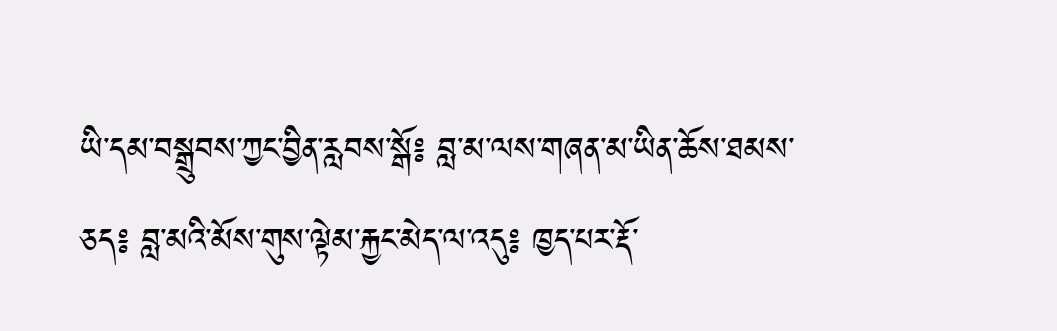ཡི་དམ་བསྒྲུབས་ཀྱང་བྱིན་རླབས་སྒོ༔ བླ་མ་ལས་གཞན་མ་ཡིན་ཆོས་ཐམས་ཅད༔ བླ་མའི་མོས་གུས་ལྟེམ་རྐྱང་མེད་ལ་འདུ༔ ཁྱད་པར་རྡོ་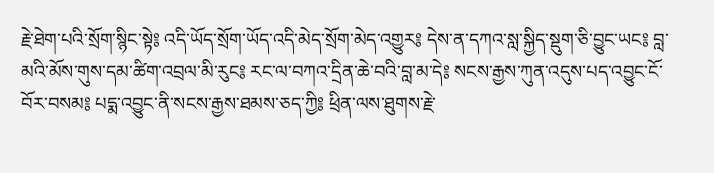རྗེ་ཐེག་པའི་སྲོག་སྙིང་སྟེ༔ འདི་ཡོད་སྲོག་ཡོད་འདི་མེད་སྲོག་མེད་འགྱུར༔ དེས་ན་དཀའ་སླ་སྐྱིད་སྡུག་ཅི་བྱུང་ཡང༔ བླ་མའི་མོས་གུས་དམ་ཚིག་འབྲལ་མི་རུང༔ རང་ལ་བཀའ་དྲིན་ཆེ་བའི་བླ་མ་དེ༔ སངས་རྒྱས་ཀུན་འདུས་པད་འབྱུང་ངོ་བོར་བསམ༔ པདྨ་འབྱུང་ནི་སངས་རྒྱས་ཐམས་ཅད་ཀྱི༔ ཕྲིན་ལས་ཐུགས་རྗེ་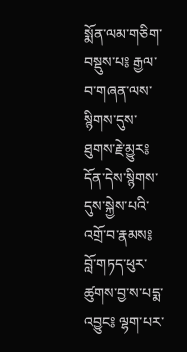སྨོན་ལམ་གཅིག་བསྡུས་པ༔ རྒྱལ་བ་གཞན་ལས་སྙིགས་དུས་ཐུགས་རྗེ་མྱུར༔ དོན་དེས་སྙིགས་དུས་སྐྱེས་པའི་འགྲོ་བ་རྣམས༔ བློ་གཏད་ཕུར་ཚུགས་བྱ་ས་པདྨ་འབྱུང༔ ལྷག་པར་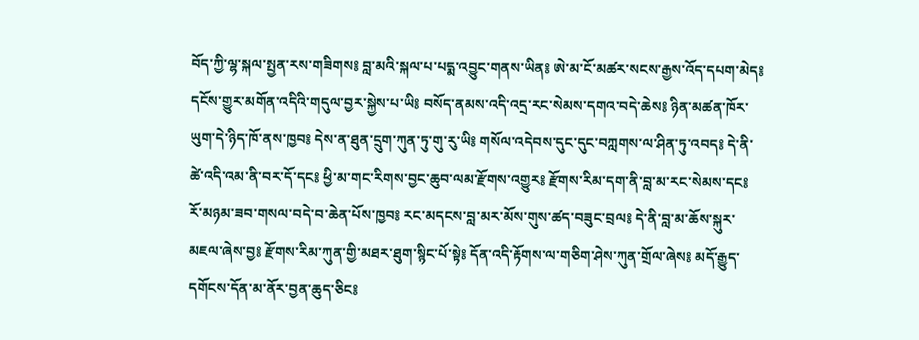བོད་ཀྱི་ལྷ་སྐལ་སྤྱན་རས་གཟིགས༔ བླ་མའི་སྐལ་པ་པདྨ་འབྱུང་གནས་ཡིན༔ ཨེ་མ་ངོ་མཚར་སངས་རྒྱས་འོད་དཔག་མེད༔ དངོས་གྱུར་མགོན་འདིའི་གདུལ་བྱར་སྐྱེས་པ་ཡི༔ བསོད་ནམས་འདི་འདྲ་རང་སེམས་དགའ་བདེ་ཆེས༔ ཉིན་མཚན་ཁོར་ཡུག་དེ་ཉིད་ཁོ་ནས་ཁྱབ༔ དེས་ན་ཐུན་དྲུག་ཀུན་ཏུ་གུ་རུ་ཡི༔ གསོལ་འདེབས་དུང་དུང་བཀླགས་ལ་ཤིན་ཏུ་འབད༔ དེ་ནི་ཚེ་འདི་འམ་ནི་བར་དོ་དང༔ ཕྱི་མ་གང་རིགས་བྱང་ཆུབ་ལམ་རྫོགས་འགྱུར༔ རྫོགས་རིམ་དག་ནི་བླ་མ་རང་སེམས་དང༔ རོ་མཉམ་ཟབ་གསལ་བདེ་བ་ཆེན་པོས་ཁྱབ༔ རང་མདངས་བླ་མར་མོས་གུས་ཚད་བཟུང་བྲལ༔ དེ་ནི་བླ་མ་ཆོས་སྐུར་མཇལ་ཞེས་བྱ༔ རྫོགས་རིམ་ཀུན་གྱི་མཐར་ཐུག་སྙིང་པོ་སྟེ༔ དོན་འདི་རྟོགས་ལ་གཅིག་ཤེས་ཀུན་གྲོལ་ཞེས༔ མདོ་རྒྱུད་དགོངས་དོན་མ་ནོར་བྱན་ཆུད་ཅིང༔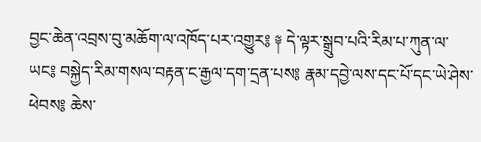བྱང་ཆེན་འབྲས་བུ་མཆོག་ལ་འཁོད་པར་འགྱུར༔ ༈ དེ་ལྟར་སྒྲུབ་པའི་རིམ་པ་ཀུན་ལ་ཡང༔ བསྐྱེད་རིམ་གསལ་བརྟན་ང་རྒྱལ་དག་དྲན་པས༔ རྣམ་དབྱེ་ལས་དང་པོ་དང་ཡེ་ཤེས་ཕེབས༔ ཆེས་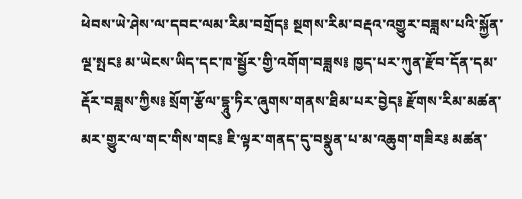ཕེབས་ཡེ་ཤེས་ལ་དབང་ལམ་རིམ་བགྲོད༔ སྔགས་རིམ་བརྡའ་འགྱུར་བཟླས་པའི་སྐྱོན་ལྔ་སྤང༔ མ་ཡེངས་ཡིད་དང་ཁ་སྦྱོར་གྱི་འགོག་བཟླས༔ ཁྱད་པར་ཀུན་རྫོབ་དོན་དམ་རྡོར་བཟླས་ཀྱིས༔ སྲོག་རྩོལ་དྷཱུ་ཏིར་ཞུགས་གནས་ཐིམ་པར་བྱེད༔ རྫོགས་རིམ་མཚན་མར་གྱུར་ལ་གང་གིས་གང༔ ཇི་ལྟར་གནད་དུ་བསྣུན་པ་མ་འཆུག་གཟིར༔ མཚན་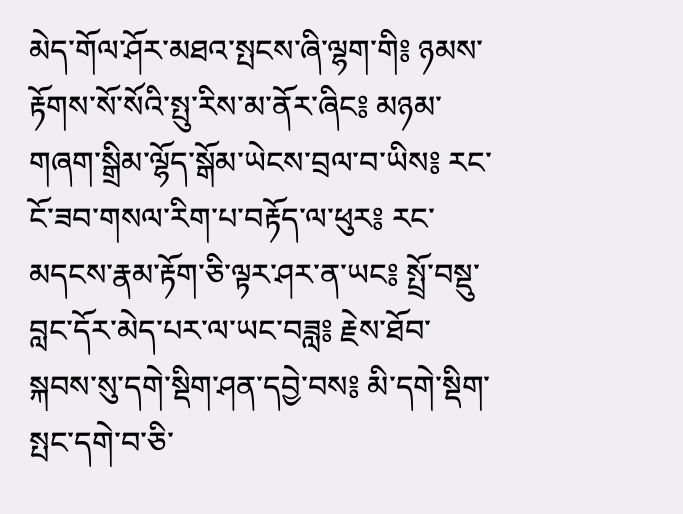མེད་གོལ་ཤོར་མཐའ་སྤངས་ཞི་ལྷག་གི༔ ཉམས་རྟོགས་སོ་སོའི་སྤུ་རིས་མ་ནོར་ཞིང༔ མཉམ་གཞག་སྒྲིམ་ལྷོད་སྒོམ་ཡེངས་བྲལ་བ་ཡིས༔ རང་ངོ་ཟབ་གསལ་རིག་པ་བརྟོད་ལ་ཕུར༔ རང་མདངས་རྣམ་རྟོག་ཅི་ལྟར་ཤར་ན་ཡང༔ སྤྲོ་བསྡུ་བླང་དོར་མེད་པར་ལ་ཡང་བཟླ༔ རྗེས་ཐོབ་སྐབས་སུ་དགེ་སྡིག་ཤན་དབྱེ་བས༔ མི་དགེ་སྡིག་སྤང་དགེ་བ་ཅི་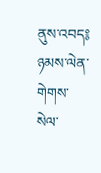ནུས་འབད༔ ཉམས་ལེན་གེགས་སེལ་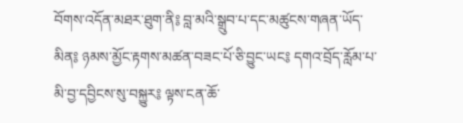བོགས་འདོན་མཐར་ཐུག་ནི༔ བླ་མའི་སྒྲུབ་པ་དང་མཚུངས་གཞན་ཡོད་མིན༔ ཉམས་མྱོང་རྟགས་མཚན་བཟང་པོ་ཅི་བྱུང་ཡང༔ དགའ་བྲོད་རློམ་པ་མི་བྱ་དབྱིངས་སུ་བསྐྱུར༔ ལྟས་ངན་ཆོ་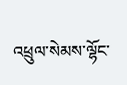འཕྲུལ་སེམས་ལྷོང་